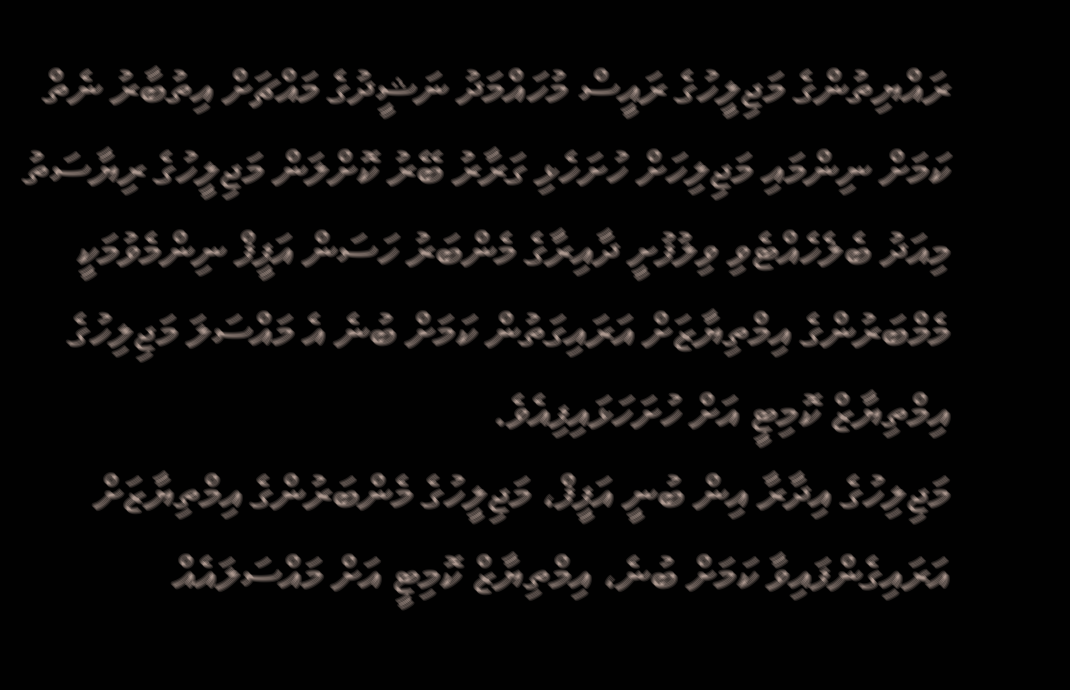ރައްޔިތުންގެ މަޖިލީހުގެ ރައީސް މުހައްމަދު ނަޝީދުގެ މައްޗަށް އިތުބާރު ނެތް ކަމަށް ނިންމައި މަޖިލިހަށް ހުށަހެޅި ގަރާރު ބޭރު ކޮށްލަން މަޖިލީހުގެ ރިޔާސަތު މިއަދު ބެލެހެއްޓެވި ވިލުފުށީ ދާއިރާގެ މެންބަރު ހަސަން އަފީފް ނިންމެވުމަކީ މެމްބަރުންގެ އިމްތިޔާޒަށް އަރައިގަތުން ކަމަށް ބުނެ އެ މައްސަލަ މަޖިލިހުގެ އިމްތިޔާޒް ކޮމިޓީ އަށް ހުށަހަޅައިފިއެވެ.
މަޖިލިހުގެ އިދާރާ އިން ބުނީ އަފީފް، މަޖިލީހުގެ މެންބަރުންގެ އިމްތިޔާޒަށް އަރައިގެންފައިވާ ކަމަށް ބުނެ، އިމްތިޔާޒް ކޮމިޓީ އަށް މައްސަލައެއް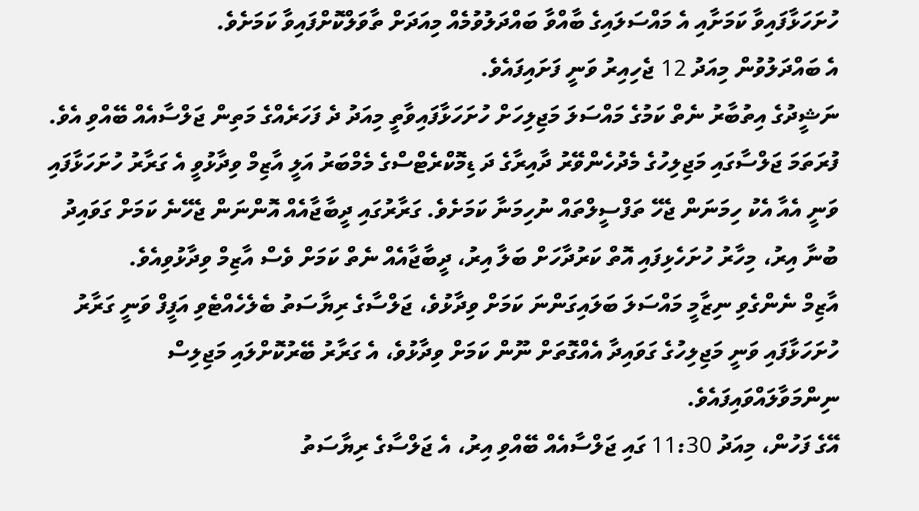ހުށަހަޅާފައިވާ ކަމަށާއި އެ މައްސަލައިގެ ބާއްވާ ބައްދަލުވުމެއް މިއަދަށް ތާވަލްކޮށްފައިވާ ކަމަށެވެ.
އެ ބައްދަލުވުން މިއަދު 12 ޖެހިއިރު ވަނީ ފަށައިފައެވެ.
ނަޝީދުގެ އިތުބާރު ނެތް ކަމުގެ މައްސަލަ މަޖިލިހަށް ހުށަހަޅާފައިވާތީ މިއަދު ދެ ފަހަރެއްގެ މަތިން ޖަލްސާއެއް ބޭއްވި އެވެ. ފުރަތަމަ ޖަލްސާގައި މަޖިލިހުގެ މެދުހެންވޭރު ދާއިރާގެ ދަ ޑިމޮކްރެޓްސްގެ މެމްބަރު އަލީ އާޒިމް ވިދާޅުވީ އެ ގަރާރު ހުށަހަޅާފައި ވަނީ އެއާ އެކު ހިމަނަން ޖެހޭ ތަފްސީލްތައް ނުހިމަނާ ކަމަށެވެ. ގަރާރުގައި ދީބާޖާއެއް އޮންނަން ޖެހޭނެ ކަމަށް ގަވައިދު ބުނާ އިރު، މިހާރު ހުށަހެޅިފައި އޮތް ކަރުދާހަށް ބަލާ އިރު، ދީބާޖާއެއް ނެތް ކަމަށް ވެސް އާޒިމް ވިދާޅުވިއެވެ.
އާޒިމް ނެންގެވި ނިޒާމީ މައްސަލަ ބަލައިގަންނަ ކަމަށް ވިދާޅުވެ، ޖަލްސާގެ ރިޔާސަތު ބެލެހެއްޓެވި އަފީފް ވަނީ ގަރާރު ހުށަހަޅާފައި ވަނީ މަޖިލިހުގެ ގަވައިދާ އެއްގޮތަށް ނޫން ކަމަށް ވިދާޅުވެ، އެ ގަރާރު ބޭރުކޮށްލައި މަޖިލިސް ނިންމަވާލައްވައިފައެވެ.
އޭގެ ފަހުން، މިއަދު 11:30 ގައި ޖަލްސާއެއް ބޭއްވި އިރު، އެ ޖަލްސާގެ ރިޔާސަތު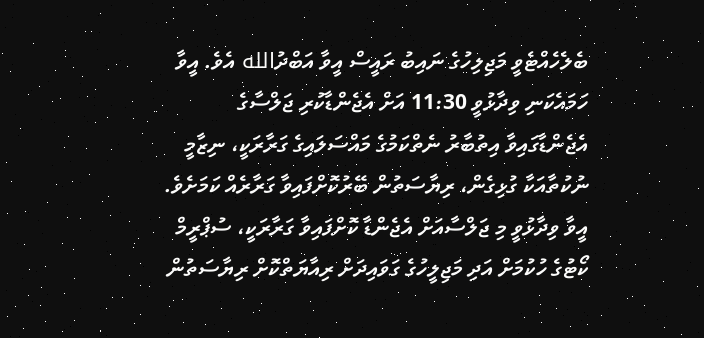ބެލެހެއްޓެވީ މަޖިލިހުގެ ނައިބު ރައީސް އީވާ އަބްދުالله އެވެ. އީވާ ހަމައެކަނި ވިދާޅުވީ 11:30 އަށް އެޖެންޑާކުރި ޖަލްސާގެ އެޖެންޑާގައިވާ އިތުބާރު ނެތްކަމުގެ މައްސަލައިގެ ގަރާރަކީ، ނިޒާމީ ނުކުތާއަކާ ގުޅިގެން، ރިޔާސަތުން ބޭރުކޮށްފައިވާ ގަރާރެއް ކަމަށެވެ.
އީވާ ވިދާޅުވީ މި ޖަލްސާއަށް އެޖެންޑާ ކޮށްފައިވާ ގަރާރަކީ، ސުޕްރީމް ކޯޓުގެ ހުކުމަށް އަދި މަޖިލީހުގެ ގަވައިދަށް ރިއާޔަތްކޮށް ރިޔާސަތުން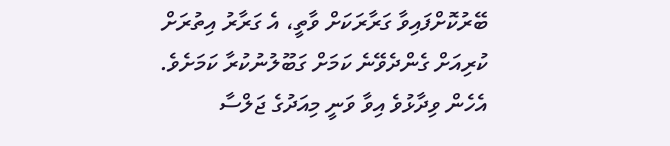ބޭރުކޮށްފައިވާ ގަރާރަކަށް ވާތީ، އެ ގަރާރު އިތުރަށް ކުރިއަށް ގެންދެވޭނެ ކަމަށް ގަބޫލުނުކުރާ ކަމަށެވެ. އެހެން ވިދާޅުވެ އިވާ ވަނީ މިއަދުގެ ޖަލްސާ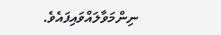ނިންމަވާލައްވައިފައެވެ.